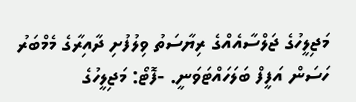މަޖިލީހުގެ ޖަލްސާއެއްގެ ރިޔާސަތު ވިލުފުށި ދާއިރާގެ މެމްބަރު ހަސަން އަފީފް ބަލަހައްޓަވަނީ. -ފޮޓޯ: މަޖިލީހުގެ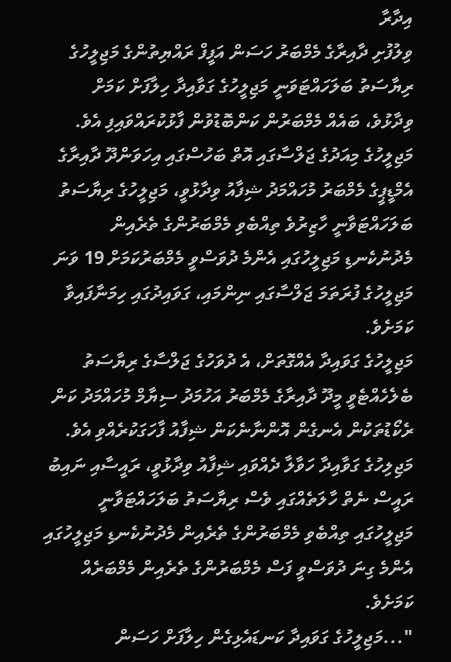އިދާރާ
ވިލުފުށި ދާއިރާގެ މެމްބަރު ހަސަން އަފީފް ރައްޔިތުންގެ މަޖިލީހުގެ ރިޔާސަތު ބަލަހައްޓަވަނީ މަޖިލީހުގެ ގަވާއިދާ ހިލާފަށް ކަމަށް ވިދާޅުވެ، ބައެއް މެމްބަރުން ކަންބޮޑުވުން ފާޅުކުރައްވައިފި އެވެ.
މަޖިލީހުގެ މިއަދުގެ ޖަލްސާގައި އޮތް ބަހުސްގައި އިހަވަންދޫ ދާއިރާގެ އެމްޑީޕީގެ މެމްބަރު މުހައްމަދު ޝިފާއު ވިދާޅުވީ، މަޖިލީހުގެ ރިޔާސަތު ބަލަހައްޓަވާނީ ހާޒިރުވެ ތިއްބެވި މެމްބަރުންގެ ތެރެއިން މެދުނުކެނޑި މަޖިލީހުގައި އެންމެ ދުވަސްވީ މެމްބަރުކަމަށް 19 ވަނަ މަޖިލީހުގެ ފުރަތަމަ ޖަލްސާގައި ނިންމައި، ގަވައިދުގައި ހިމަނާފައިވާ ކަމަށެވެ.
މަޖިލީހުގެ ގަވައިދާ އެއްގޮތަށް، އެ ދުވަހުގެ ޖަލްސާގެ ރިޔާސަތު ބެލެހެއްޓެވީ މީދޫ ދާއިރާގެ މެމްބަރު އަހުމަދު ސިޔާމް މުހައްމަދު ކަން ރެކޯޑުތަކުން އެނގެން އޮންނާނެކަން ޝިފާއު ފާހަގަކުރެއްވި އެވެ.
މަޖިލިހުގެ ގަވާއިދާ ހަވާލާ ދެއްވައި ޝިފާއު ވިދާޅުވީ، ރައީސާއި ނައިބު ރައީސް ނެތް ހާލަތެއްގައި ވެސް ރިޔާސަތު ބަލަހައްޓަވާނީ މަޖިލީހުގައި ތިއްބެވި މެމްބަރުންގެ ތެރެއިން މެދުނުކެނޑި މަޖިލީހުގައި އެންމެ ގިނަ ދުވަސްވީ ފަސް މެމްބަރުންގެ ތެރެއިން މެމްބަރެއް ކަމަށެވެ.
"...މަޖިލީހުގެ ގަވައިދާ ކަނޑައެޅިގެން ހިލާފަށް ހަސަން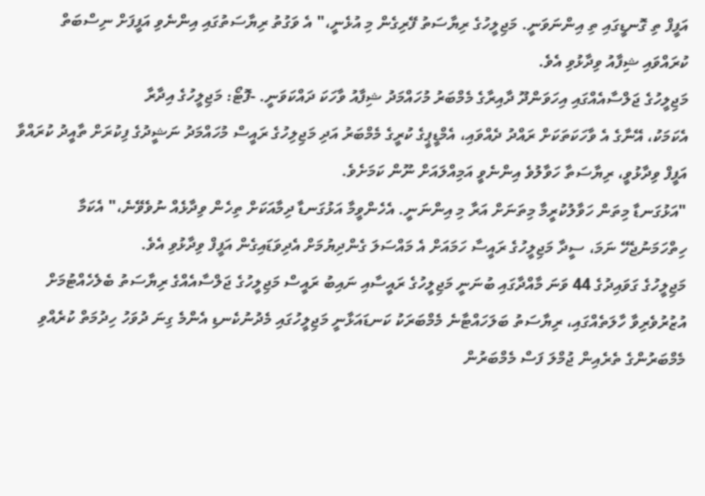އަފީފް ތި ގޮނޑީގައި ތި އިންނަވަނީ. މަޖިލީހުގެ ރިޔާސަތު ފޭރިގެން މި އުޅެނީ،" އެ ވަގުތު ރިޔާސަތުގައި އިންނެވި އަފީފަށް ނިސްބަތް ކުރައްވައި ޝިފާއު ވިދާޅުވި އެވެ.
މަޖިލީހުގެ ޖަލްސާއެއްގައި އިހަވަންދޫ ދާއިރާގެ މެމްބަރު މުހައްމަދު ޝިފާއު ވާހަކަ ދައްކަވަނީ. -ފޮޓޯ: މަޖިލީހުގެ އިދާރާ
އެކަމަކު، އޭނާގެ އެ ވާހަކަތަކަށް ރައްދު ދެއްވައި، އެމްޑީޕީގެ ކުރީގެ މެމްބަރު އަދި މަޖިލިހުގެ ރައީސް މުހައްމަދު ނަޝީދުގެ ފިކުރަށް ތާއީދު ކުރައްވާ އަފީފް ވިދާޅުވީ، ރިޔާސަތާ ހަވާލުވެ އިންނެވީ އަމިއްލައަށް ނޫން ކަމަށެވެ.
"އަޅުގަނޑާ މިތަން ހަވާލުކުރީމާ މިތަނަށް އަރާ މި އިންނަނީ. އެހެންވީމާ އަޅުގަނޑާ ދިމާއަކަށް ތިހެން ވިދާޅެއް ނުވެވޭނެ،" އެކަމާ ހިތްހަމަނުޖެހޭ ނަމަ، ސީދާ މަޖިލީހުގެ ރައީސާ ހަމައަށް އެ މައްސަލަ ގެންދިޔުމަށް އެދިވަޑައިގެން އަފީފް ވިދާޅުވި އެވެ.
މަޖިލީހުގެ ގަވައިދުގެ 44 ވަނަ މާއްދާގައި ބުނަނީ މަޖިލީހުގެ ރައީސާއި ނައިބު ރައީސް މަޖިލީހުގެ ޖަލްސާއެއްގެ ރިޔާސަތު ބެލެހެއްޓުމަށް އުޒުރުވެރިވާ ހާލަތެއްގައި، ރިޔާސަތު ބަލަހައްޓާނެ މެމްބަރަކު ކަނޑައަޅާނީ މަޖިލީހުގައި މެދުނުކެނޑި އެންމެ ގިނަ ދުވަހު ހިދުމަތް ކުރެއްވި މެމްބަރުންގެ ތެރެއިން ޖުމްލަ ފަސް މެމްބަރުން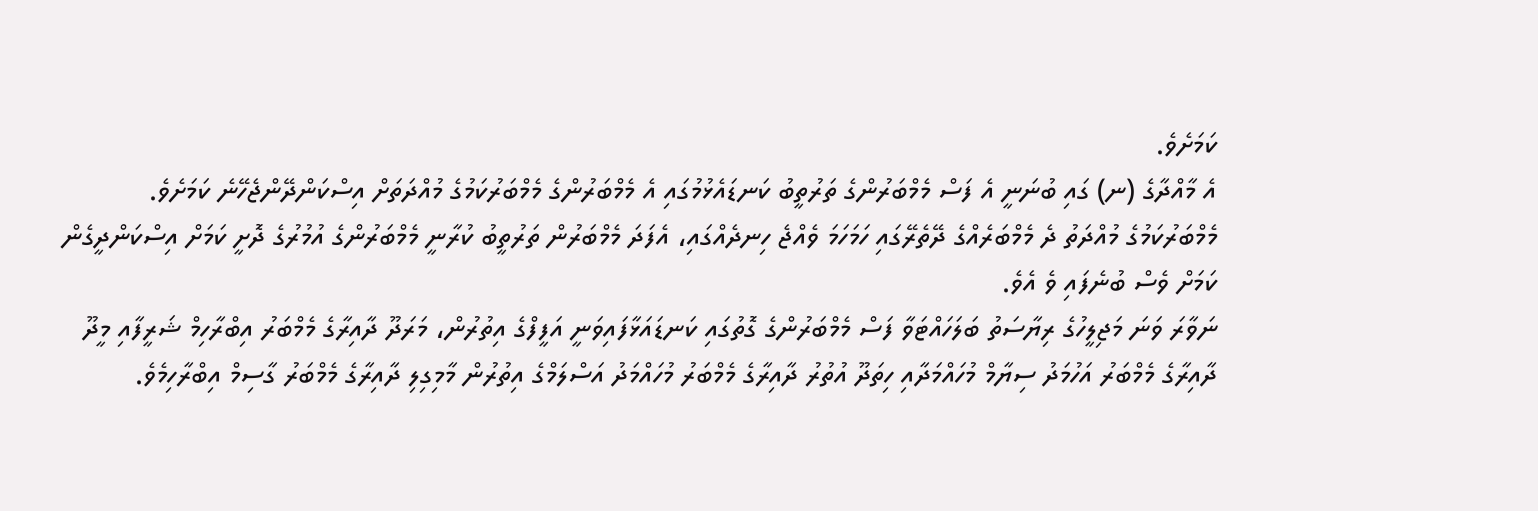ކަމަށެވެ.
އެ މާއްދާގެ (ނ) ގައި ބުނަނީ އެ ފަސް މެމްބަރުންގެ ތަރުތީބު ކަނޑައެޅުމުގައި އެ މެމްބަރުންގެ މެމްބަރުކަމުގެ މުއްދަތަށް އިސްކަންދޭންޖެހޭނެ ކަމަށެވެ. މެމްބަރުކަމުގެ މުއްދަތު ދެ މެމްބަރެއްގެ ދޭތެރޭގައި ހަމަހަމަ ވެއްޖެ ހިނދެއްގައި، އެފަދަ މެމްބަރުން ތަރުތީބު ކުރާނީ މެމްބަރުންގެ އުމުރުގެ ދޮށީ ކަމަށް އިސްކަންދީގެން ކަމަށް ވެސް ބުނެފައި ވެ އެވެ.
ނަވާރަ ވަނަ މަޖިލީހުގެ ރިޔާސަތު ބަލަހައްޓަވާ ފަސް މެމްބަރުންގެ ގޮތުގައި ކަނޑައަޅާފައިވަނީ އަފީފްގެ އިތުރުން، މަރަދޫ ދާއިރާގެ މެމްބަރު އިބްރާހިމް ޝަރީފާއި މީދޫ ދާއިރާގެ މެމްބަރު އަހުމަދު ސިޔާމް މުހައްމަދާއި ހިތަދޫ އުތުރު ދާއިރާގެ މެމްބަރު މުހައްމަދު އަސްލަމްގެ އިތުރުން މާމިގިލި ދާއިރާގެ މެމްބަރު ގާސިމް އިބްރާހިމެވެ.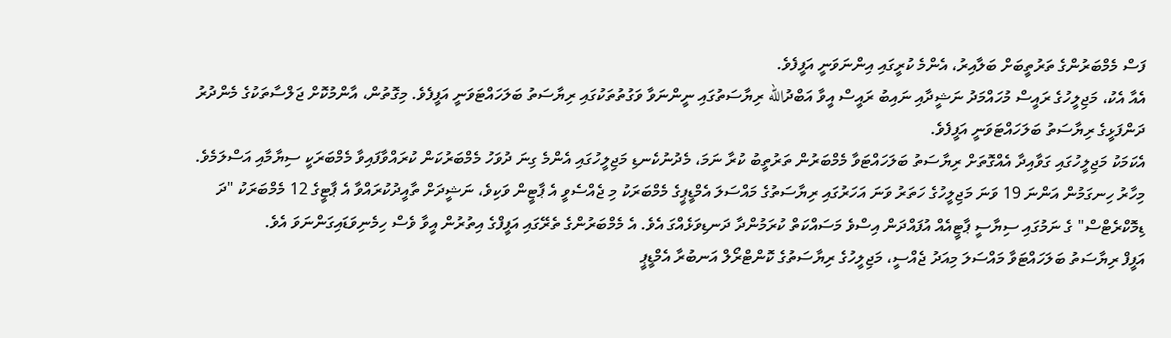ފަސް މެމްބަރުންގެ ތަރުތީބަށް ބަލާއިރު، އެންމެ ކުރީގައި އިންނަވަނީ އަފީފެވެ.
އެއާ އެކު، މަޖިލީހުގެ ރައީސް މުހައްމަދު ނަޝީދާއި ނައިބު ރައީސް އީވާ އަބްދުالله ރިޔާސަތުގައި ނީންނަވާ ވަގުތުތަކުގައި ރިޔާސަތު ބަލަހައްޓަވަނީ އަފީފެވެ. މިގޮތުން، އާންމުކޮށް ޖަލްސާތަކުގެ މެންދުރު ދަންފަޅީގެ ރިޔާސަތު ބަލަހައްޓަވަނީ އަފީފެވެ.
އެކަމަކު މަޖިލީހުގައި ގަވާއިދާ އެއްގޮތަށް ރިޔާސަތު ބަލަހައްޓަވާ މެމްބަރުން ތަރުތީބު ކުރާ ނަމަ، މެދުނުކެނޑި މަޖިލީހުގައި އެންމެ ގިނަ ދުވަހު މެމްބަރުކަން ކުރައްވާފައިވާ މެމްބަރަކީ ސިޔާމާއި އަސްލަމެވެ.
މިހާރު ހިނގަމުން އަންނަ 19 ވަނަ މަޖިލީހުގެ ހަތަރު ވަނަ އަހަރުގައި ރިޔާސަތުގެ މައްސަލަ އެމްޑީޕީގެ މެމްބަރަކު މި ޖެއްސެވީ އެ ޕާޓީން ވަކިވެ، ނަޝީދަށް ތާއީދުކުރައްވާ އެ ޕާޓީގެ 12 މެމްބަރަކު "ދަ ޑިމޮކްރެޓްސް" ގެ ނަމުގައި ސިޔާސީ ޕާޓީއެއް އުފައްދަން އިސްވެ މަސައްކަތް ކުރަމުންދާ ދަނޑިވަޅެއްގަ އެވެ. އެ މެމްބަރުންގެ ތެރޭގައި އަފީފްގެ އިތުރުން އީވާ ވެސް ހިމެނިވަޑައިގަންނަވަ އެވެ.
އަފީފް ރިޔާސަތު ބަލަހައްޓަވާ މައްސަލަ މިއަދު ޖެއްސީ، މަޖިލީހުގެ ރިޔާސަތުގެ ކޮންޓްރޯލް އަނބުރާ އެމްޑީޕީ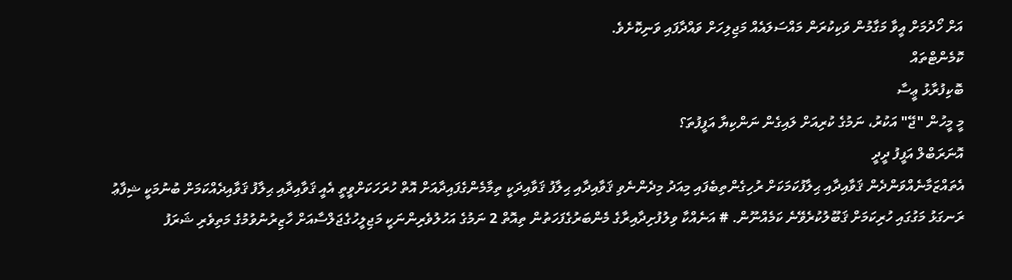އަށް ހޯދުމަށް އީވާ މަގާމުން ވަކިކުރަން މައްސަލައެއް މަޖިލިހަށް ވައްދާފައި ވަނިކޮށެވެ.
ކޮމެންޓްތައް
ބޮކިފުރާޅު ޢީސާ
މީ މީހުން "ޖޭ" އަކުރު، ނަމުގެ ކުރިއަށް ލައިގެން ނަންކިޔާ އަފީފުތަ؟
އޮނަރަބްލް އަފީފު ދީދީ
އެތައްޒަމާނެއްވަންދެން ޤަވާއިދާއި ޙިލާފުކަމަކަށް ރުހިގެންތިބެފައި މިއަދު މިދެންނެވި ޤަވާއިދާއި ޙިލާފު ޤަވާއިދަކީ ތިމާމެންގެފައިދާއަށް އޮތް ހުރަހަކަށްވީތީ އެއީ ޤަވާއިދާއި ޙިލާފު ޤަވާއިދެއްކަމަށް ބުނުމަކީ ޝިފާޢު ރަނގަޅު މަގުގައި ހުރިކަމަށް ޤަބޫލުކުރެވޭނެ ކަމެއްނޫން. # އަނެއްކާ ވިލުފުށިދާއިރާގެ މެންބަރުގެފަހަތުން ތިއޮތް 2 ނަމުގެ އަހުލުވެރިންނަކީ މަޖިލީހުގެޖަލްސާއަށް ހާޒިރުނުވުމުގެ މަތިވެރި ޝަރަފު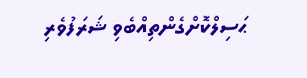ޙަސިލްކޮށްގެންތިއްބެވި ޝަރަފުވެރި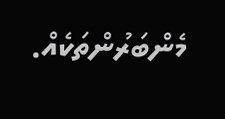މެންބަރުންތަކެއް.